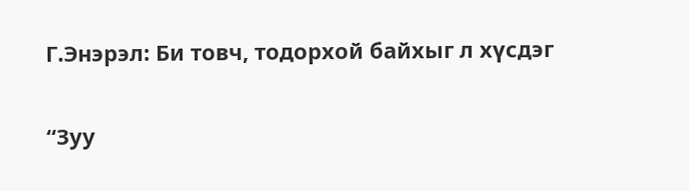Г.Энэрэл: Би товч, тодорхой байхыг л хүсдэг

“Зуу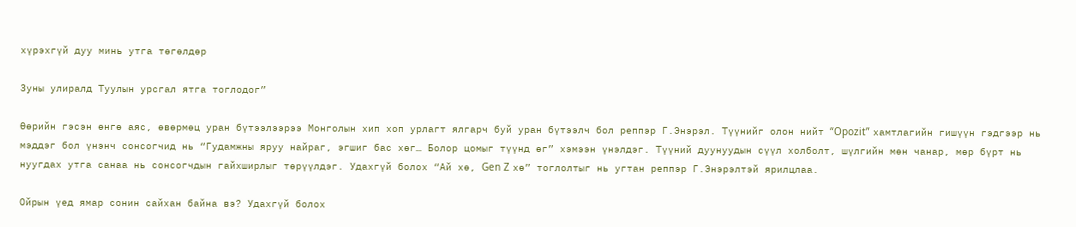хүрэхгүй дуу минь утга төгөлдөр

Зуны улиралд Туулын урсгал ятга тоглодог”

Өөрийн гэсэн өнгө аяс, өвөрмөц уран бүтээлээрээ Монголын хип хоп урлагт ялгарч буй уран бүтээлч бол реппэр Г.Энэрэл. Түүнийг олон нийт “Opozit” хамтлагийн гишүүн гэдгээр нь мэддэг бол үнэнч сонсогчид нь “Гудамжны яруу найраг, эгшиг бас хөг… Болор цомыг түүнд өг” хэмээн үнэлдэг. Түүний дуунуудын сүүл холболт, шүлгийн мөн чанар, мөр бүрт нь нуугдах утга санаа нь сонсогчдын гайхширлыг төрүүлдэг. Удахгүй болох “Ай хө, Gen Z хө” тоглолтыг нь угтан реппэр Г.Энэрэлтэй ярилцлаа.

Ойрын үед ямар сонин сайхан байна вэ? Удахгүй болох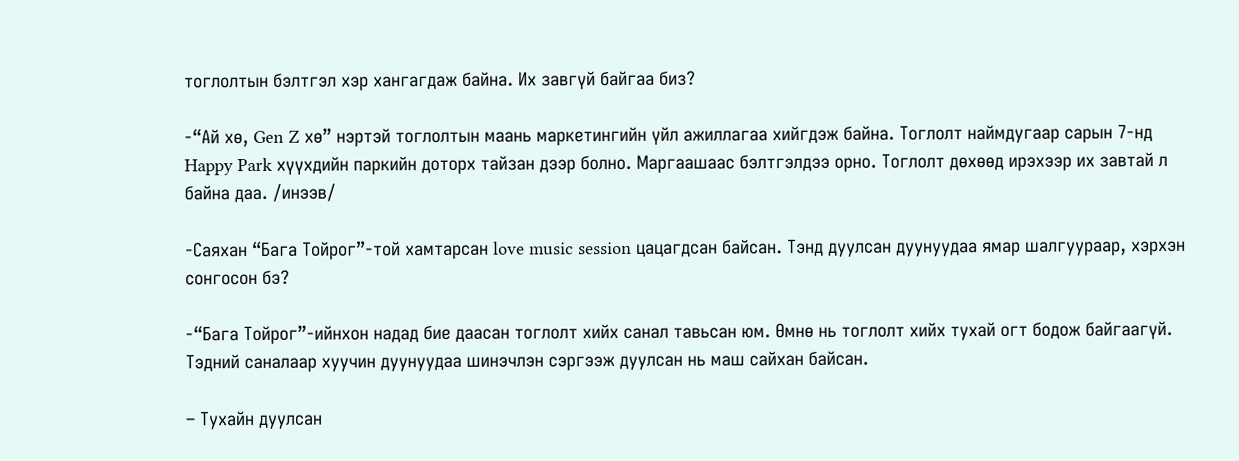тоглолтын бэлтгэл хэр хангагдаж байна. Их завгүй байгаа биз?

-“Ай хө, Gen Z хө” нэртэй тоглолтын маань маркетингийн үйл ажиллагаа хийгдэж байна. Тоглолт наймдугаар сарын 7-нд Happy Park хүүхдийн паркийн доторх тайзан дээр болно. Маргаашаас бэлтгэлдээ орно. Тоглолт дөхөөд ирэхээр их завтай л байна даа. /инээв/

-Саяхан “Бага Тойрог”-той хамтарсан love music session цацагдсан байсан. Тэнд дуулсан дуунуудаа ямар шалгуураар, хэрхэн сонгосон бэ?

-“Бага Тойрог”-ийнхон надад бие даасан тоглолт хийх санал тавьсан юм. Өмнө нь тоглолт хийх тухай огт бодож байгаагүй. Тэдний саналаар хуучин дуунуудаа шинэчлэн сэргээж дуулсан нь маш сайхан байсан.

– Тухайн дуулсан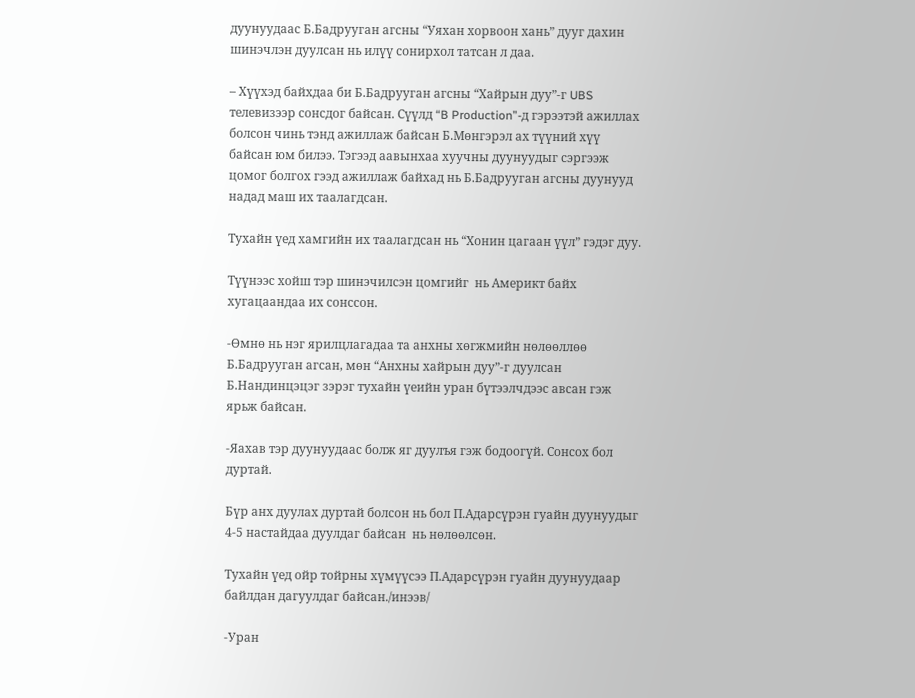дуунуудаас Б.Бадрууган агсны “Уяхан хорвоон хань” дууг дахин шинэчлэн дуулсан нь илүү сонирхол татсан л даа.

– Хүүхэд байхдаа би Б.Бадрууган агсны “Хайрын дуу”-г UBS телевизээр сонсдог байсан. Сүүлд “B Production”-д гэрээтэй ажиллах болсон чинь тэнд ажиллаж байсан Б.Мөнгэрэл ах түүний хүү байсан юм билээ. Тэгээд аавынхаа хуучны дуунуудыг сэргээж цомог болгох гээд ажиллаж байхад нь Б.Бадрууган агсны дуунууд надад маш их таалагдсан.

Тухайн үед хамгийн их таалагдсан нь “Хонин цагаан үүл” гэдэг дуу.

Түүнээс хойш тэр шинэчилсэн цомгийг  нь Америкт байх хугацаандаа их сонссон.

-Өмнө нь нэг ярилцлагадаа та анхны хөгжмийн нөлөөллөө Б.Бадрууган агсан, мөн “Анхны хайрын дуу”-г дуулсан Б.Нандинцэцэг зэрэг тухайн үеийн уран бүтээлчдээс авсан гэж ярьж байсан.

-Яахав тэр дуунуудаас болж яг дуулъя гэж бодоогүй. Сонсох бол дуртай.

Бүр анх дуулах дуртай болсон нь бол П.Адарсүрэн гуайн дуунуудыг 4-5 настайдаа дуулдаг байсан  нь нөлөөлсөн.

Тухайн үед ойр тойрны хүмүүсээ П.Адарсүрэн гуайн дуунуудаар байлдан дагуулдаг байсан./инээв/

-Уран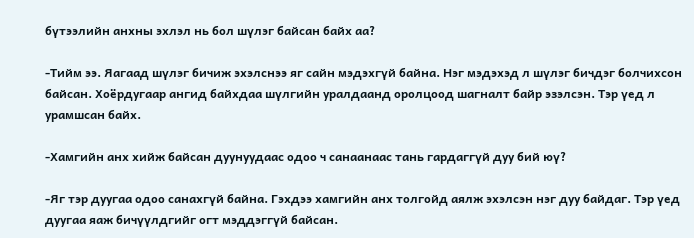бүтээлийн анхны эхлэл нь бол шүлэг байсан байх аа?

-Тийм ээ. Яагаад шүлэг бичиж эхэлснээ яг сайн мэдэхгүй байна. Нэг мэдэхэд л шүлэг бичдэг болчихсон байсан. Хоёрдугаар ангид байхдаа шүлгийн уралдаанд оролцоод шагналт байр эзэлсэн. Тэр үед л урамшсан байх.

-Хамгийн анх хийж байсан дуунуудаас одоо ч санаанаас тань гардаггүй дуу бий юү?

-Яг тэр дуугаа одоо санахгүй байна. Гэхдээ хамгийн анх толгойд аялж эхэлсэн нэг дуу байдаг. Тэр үед дуугаа яаж бичүүлдгийг огт мэддэггүй байсан.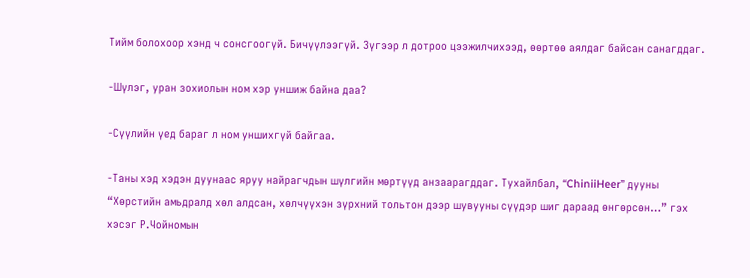Тийм болохоор хэнд ч сонсгоогүй. Бичүүлээгүй. Зүгээр л дотроо цээжилчихээд, өөртөө аялдаг байсан санагддаг.

-Шүлэг, уран зохиолын ном хэр уншиж байна даа?

-Сүүлийн үед бараг л ном уншихгүй байгаа.

-Таны хэд хэдэн дуунаас яруу найрагчдын шүлгийн мөртүүд анзаарагддаг. Тухайлбал, “ChiniiHeer” дууны “Хөрстийн амьдралд хөл алдсан, хөлчүүхэн зүрхний тольтон дээр шувууны сүүдэр шиг дараад өнгөрсөн…” гэх хэсэг Р.Чойномын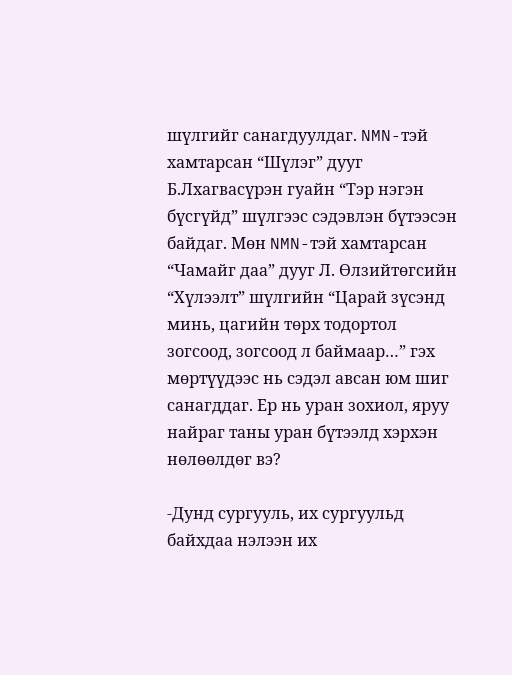шүлгийг санагдуулдаг. NMN-тэй хамтарсан “Шүлэг” дууг Б.Лхагвасүрэн гуайн “Тэр нэгэн бүсгүйд” шүлгээс сэдэвлэн бүтээсэн байдаг. Мөн NMN-тэй хамтарсан “Чамайг даа” дууг Л. Өлзийтөгсийн “Хүлээлт” шүлгийн “Царай зүсэнд минь, цагийн төрх тодортол зогсоод, зогсоод л баймаар…” гэх мөртүүдээс нь сэдэл авсан юм шиг санагддаг. Ер нь уран зохиол, яруу найраг таны уран бүтээлд хэрхэн нөлөөлдөг вэ?

-Дунд сургууль, их сургуульд байхдаа нэлээн их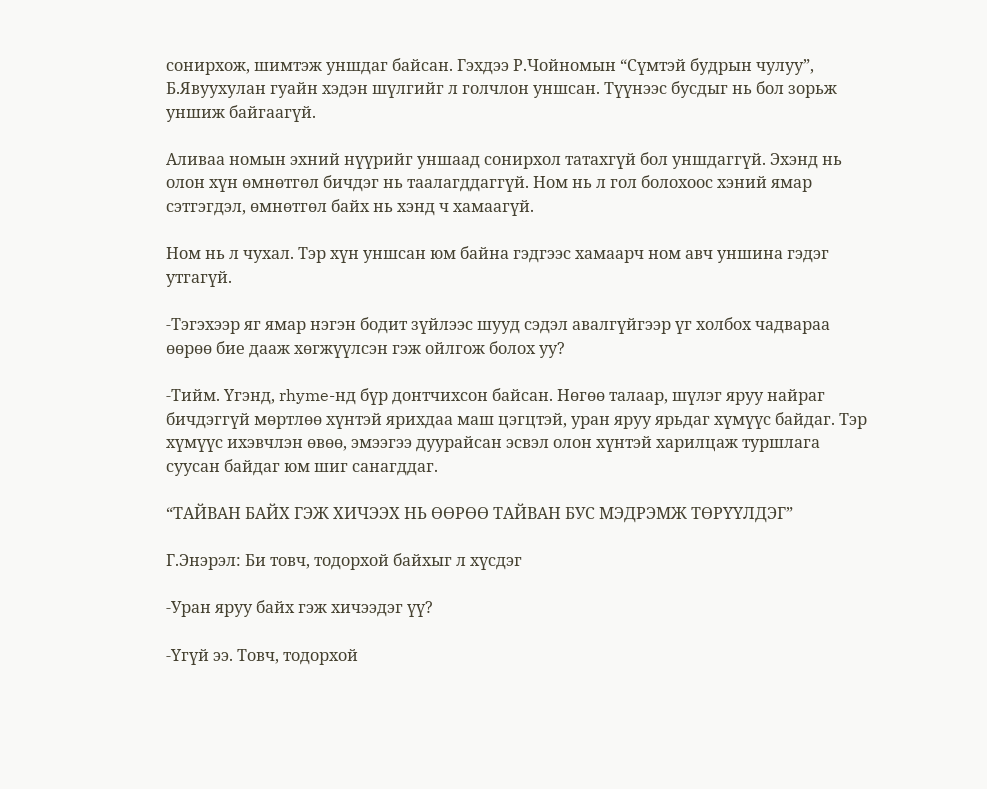сонирхож, шимтэж уншдаг байсан. Гэхдээ Р.Чойномын “Сүмтэй будрын чулуу”, Б.Явуухулан гуайн хэдэн шүлгийг л голчлон уншсан. Түүнээс бусдыг нь бол зорьж уншиж байгаагүй.

Аливаа номын эхний нүүрийг уншаад сонирхол татахгүй бол уншдаггүй. Эхэнд нь олон хүн өмнөтгөл бичдэг нь таалагддаггүй. Ном нь л гол болохоос хэний ямар сэтгэгдэл, өмнөтгөл байх нь хэнд ч хамаагүй.

Ном нь л чухал. Тэр хүн уншсан юм байна гэдгээс хамаарч ном авч уншина гэдэг утгагүй.

-Тэгэхээр яг ямар нэгэн бодит зүйлээс шууд сэдэл авалгүйгээр үг холбох чадвараа өөрөө бие дааж хөгжүүлсэн гэж ойлгож болох уу?

-Тийм. Үгэнд, rhyme-нд бүр донтчихсон байсан. Нөгөө талаар, шүлэг яруу найраг бичдэггүй мөртлөө хүнтэй ярихдаа маш цэгцтэй, уран яруу ярьдаг хүмүүс байдаг. Тэр хүмүүс ихэвчлэн өвөө, эмээгээ дуурайсан эсвэл олон хүнтэй харилцаж туршлага суусан байдаг юм шиг санагддаг.

“ТАЙВАН БАЙХ ГЭЖ ХИЧЭЭХ НЬ ӨӨРӨӨ ТАЙВАН БУС МЭДРЭМЖ ТӨРҮҮЛДЭГ”

Г.Энэрэл: Би товч, тодорхой байхыг л хүсдэг

-Уран яруу байх гэж хичээдэг үү?

-Үгүй ээ. Товч, тодорхой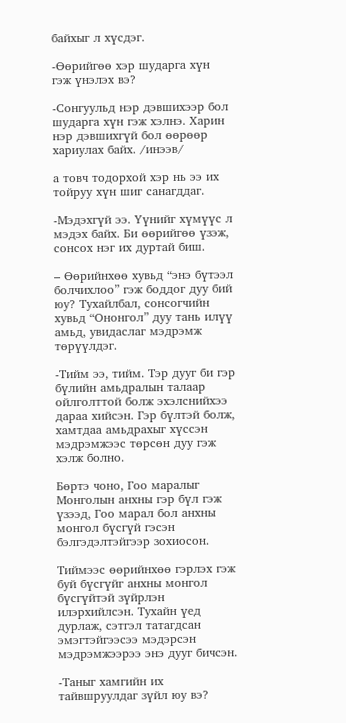байхыг л хүсдэг.

-Өөрийгөө хэр шударга хүн гэж үнэлэх вэ?

-Сонгуульд нэр дэвшихээр бол шударга хүн гэж хэлнэ. Харин нэр дэвшихгүй бол өөрөөр хариулах байх. /инээв/

а товч тодорхой хэр нь ээ их тойруу хүн шиг санагддаг.

-Мэдэхгүй ээ. Үүнийг хүмүүс л мэдэх байх. Би өөрийгөө үзэж, сонсох нэг их дуртай биш.

– Өөрийнхөө хувьд “энэ бүтээл болчихлоо” гэж боддог дуу бий юу? Тухайлбал, сонсогчийн хувьд “Ононгол” дуу тань илүү амьд, увидаслаг мэдрэмж төрүүлдэг.

-Тийм ээ, тийм. Тэр дууг би гэр бүлийн амьдралын талаар ойлголттой болж эхэлснийхээ дараа хийсэн. Гэр бүлтэй болж, хамтдаа амьдрахыг хүссэн мэдрэмжээс төрсөн дуу гэж хэлж болно.

Бөртэ чоно, Гоо маралыг Монголын анхны гэр бүл гэж үзээд, Гоо марал бол анхны монгол бүсгүй гэсэн бэлгэдэлтэйгээр зохиосон.

Тиймээс өөрийнхөө гэрлэх гэж буй бүсгүйг анхны монгол бүсгүйтэй зүйрлэн илэрхийлсэн. Тухайн үед дурлаж, сэтгэл татагдсан эмэгтэйгээсээ мэдэрсэн мэдрэмжээрээ энэ дууг бичсэн.

-Таныг хамгийн их тайвшруулдаг зүйл юу вэ?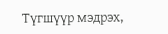Түгшүүр мэдрэх,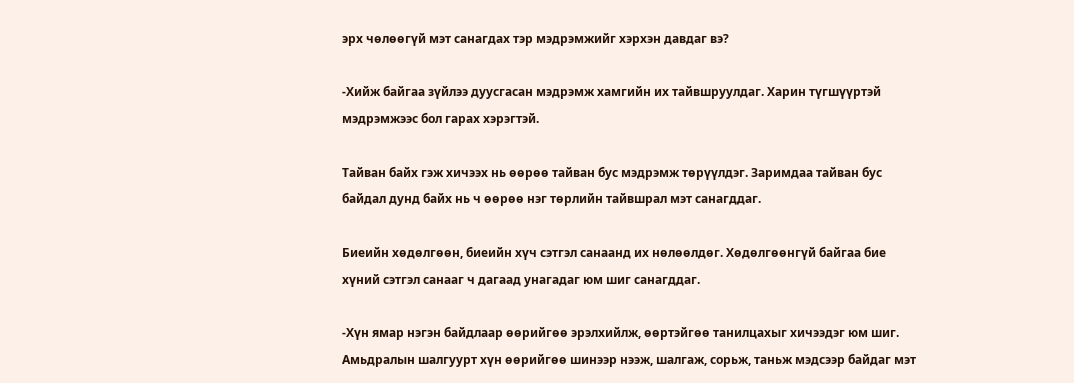эрх чөлөөгүй мэт санагдах тэр мэдрэмжийг хэрхэн давдаг вэ?

-Хийж байгаа зүйлээ дуусгасан мэдрэмж хамгийн их тайвшруулдаг. Харин түгшүүртэй мэдрэмжээс бол гарах хэрэгтэй.

Тайван байх гэж хичээх нь өөрөө тайван бус мэдрэмж төрүүлдэг. Заримдаа тайван бус байдал дунд байх нь ч өөрөө нэг төрлийн тайвшрал мэт санагддаг.

Биеийн хөдөлгөөн, биеийн хүч сэтгэл санаанд их нөлөөлдөг. Хөдөлгөөнгүй байгаа бие хүний сэтгэл санааг ч дагаад унагадаг юм шиг санагддаг.

-Хүн ямар нэгэн байдлаар өөрийгөө эрэлхийлж, өөртэйгөө танилцахыг хичээдэг юм шиг. Амьдралын шалгуурт хүн өөрийгөө шинээр нээж, шалгаж, сорьж, таньж мэдсээр байдаг мэт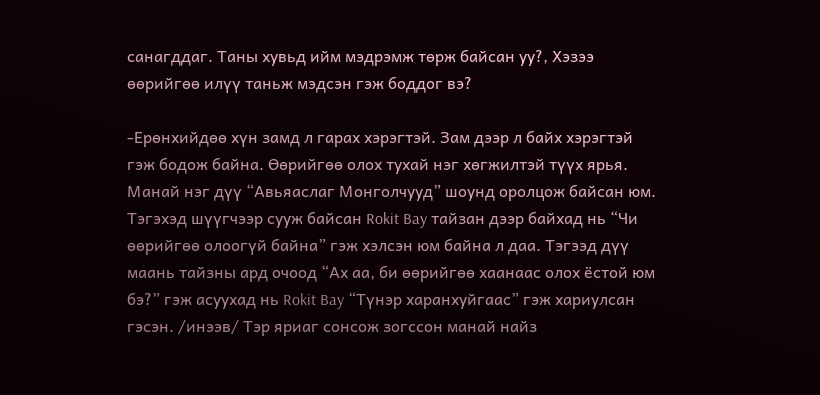санагддаг. Таны хувьд ийм мэдрэмж төрж байсан уу?, Хэзээ өөрийгөө илүү таньж мэдсэн гэж боддог вэ?

-Ерөнхийдөө хүн замд л гарах хэрэгтэй. Зам дээр л байх хэрэгтэй гэж бодож байна. Өөрийгөө олох тухай нэг хөгжилтэй түүх ярья.  Манай нэг дүү “Авьяаслаг Монголчууд” шоунд оролцож байсан юм. Тэгэхэд шүүгчээр сууж байсан Rokit Bay тайзан дээр байхад нь “Чи өөрийгөө олоогүй байна” гэж хэлсэн юм байна л даа. Тэгээд дүү маань тайзны ард очоод “Ах аа, би өөрийгөө хаанаас олох ёстой юм бэ?” гэж асуухад нь Rokit Bay “Түнэр харанхуйгаас” гэж хариулсан гэсэн. /инээв/ Тэр яриаг сонсож зогссон манай найз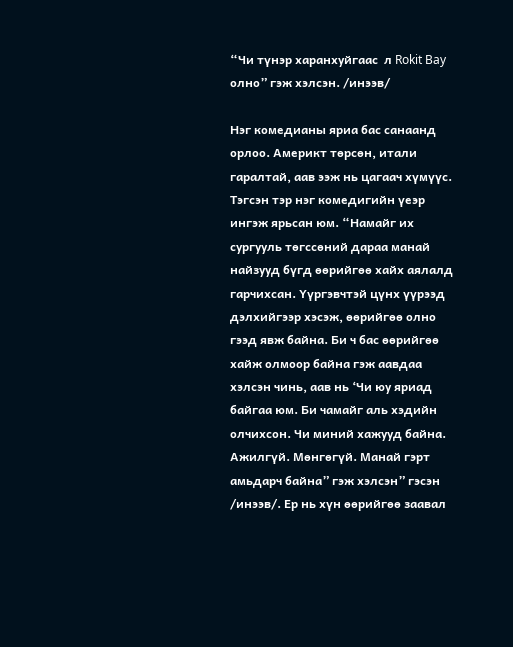“Чи түнэр харанхуйгаас  л Rokit Bay олно” гэж хэлсэн. /инээв/

Нэг комедианы яриа бас санаанд орлоо. Америкт төрсөн, итали гаралтай, аав ээж нь цагаач хүмүүс. Тэгсэн тэр нэг комедигийн үеэр ингэж ярьсан юм. “Намайг их сургууль төгссөний дараа манай найзууд бүгд өөрийгөө хайх аялалд гарчихсан. Үүргэвчтэй цүнх үүрээд дэлхийгээр хэсэж, өөрийгөө олно гээд явж байна. Би ч бас өөрийгөө хайж олмоор байна гэж аавдаа хэлсэн чинь, аав нь ‘Чи юу яриад байгаа юм. Би чамайг аль хэдийн олчихсон. Чи миний хажууд байна. Ажилгүй. Мөнгөгүй. Манай гэрт амьдарч байна” гэж хэлсэн” гэсэн /инээв/. Ер нь хүн өөрийгөө заавал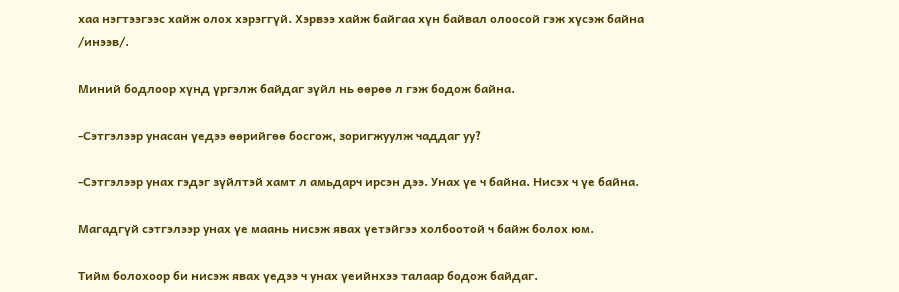хаа нэгтээгээс хайж олох хэрэггүй. Хэрвээ хайж байгаа хүн байвал олоосой гэж хүсэж байна /инээв/.

Миний бодлоор хүнд үргэлж байдаг зүйл нь өөрөө л гэж бодож байна.

-Сэтгэлээр унасан үедээ өөрийгөө босгож, зоригжуулж чаддаг уу?

-Сэтгэлээр унах гэдэг зүйлтэй хамт л амьдарч ирсэн дээ. Унах үе ч байна. Нисэх ч үе байна.

Магадгүй сэтгэлээр унах үе маань нисэж явах үетэйгээ холбоотой ч байж болох юм.

Тийм болохоор би нисэж явах үедээ ч унах үеийнхээ талаар бодож байдаг.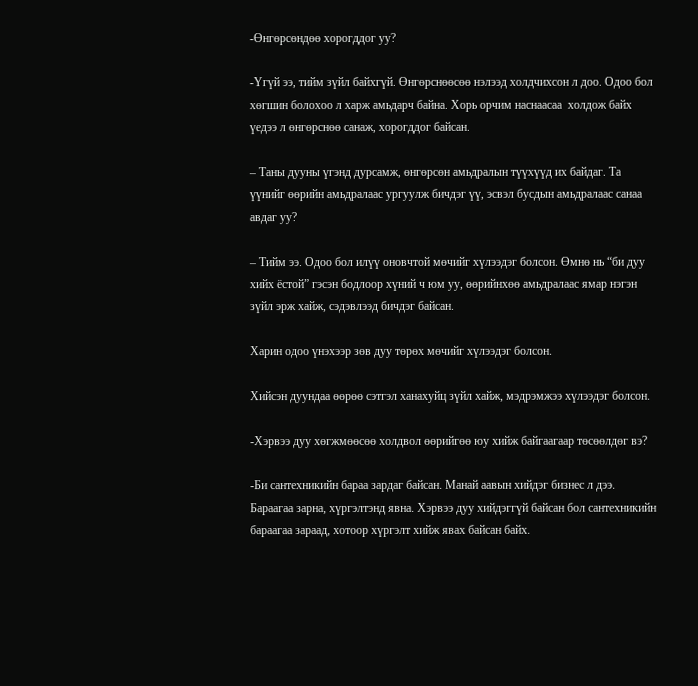-Өнгөрсөндөө хорогддог уу?

-Үгүй ээ, тийм зүйл байхгүй. Өнгөрснөөсөө нэлээд холдчихсон л доо. Одоо бол хөгшин болохоо л харж амьдарч байна. Хорь орчим наснаасаа  холдож байх үедээ л өнгөрснөө санаж, хорогддог байсан.

– Таны дууны үгэнд дурсамж, өнгөрсөн амьдралын түүхүүд их байдаг. Та үүнийг өөрийн амьдралаас ургуулж бичдэг үү, эсвэл бусдын амьдралаас санаа авдаг уу?

– Тийм ээ. Одоо бол илүү оновчтой мөчийг хүлээдэг болсон. Өмнө нь “би дуу хийх ёстой” гэсэн бодлоор хүний ч юм уу, өөрийнхөө амьдралаас ямар нэгэн зүйл эрж хайж, сэдэвлээд бичдэг байсан.

Харин одоо үнэхээр зөв дуу төрөх мөчийг хүлээдэг болсон.

Хийсэн дуундаа өөрөө сэтгэл ханахуйц зүйл хайж, мэдрэмжээ хүлээдэг болсон.

-Хэрвээ дуу хөгжмөөсөө холдвол өөрийгөө юу хийж байгаагаар төсөөлдөг вэ?

-Би сантехникийн бараа зардаг байсан. Манай аавын хийдэг бизнес л дээ. Бараагаа зарна, хүргэлтэнд явна. Хэрвээ дуу хийдэггүй байсан бол сантехникийн бараагаа зараад, хотоор хүргэлт хийж явах байсан байх.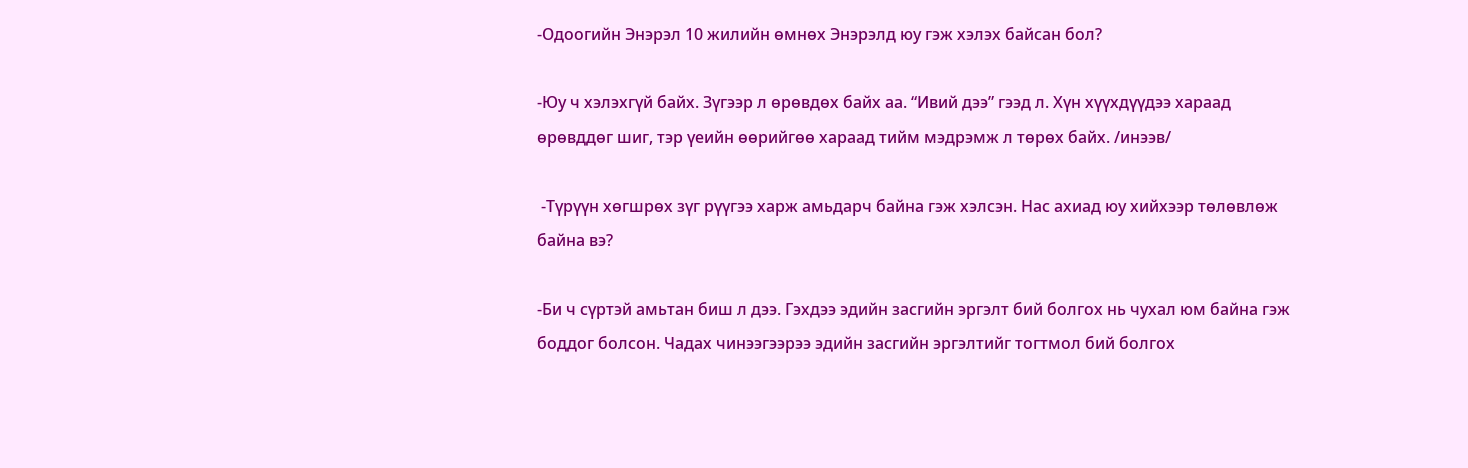-Одоогийн Энэрэл 10 жилийн өмнөх Энэрэлд юу гэж хэлэх байсан бол?

-Юу ч хэлэхгүй байх. Зүгээр л өрөвдөх байх аа. “Ивий дээ” гээд л. Хүн хүүхдүүдээ хараад өрөвддөг шиг, тэр үеийн өөрийгөө хараад тийм мэдрэмж л төрөх байх. /инээв/

 -Түрүүн хөгшрөх зүг рүүгээ харж амьдарч байна гэж хэлсэн. Нас ахиад юу хийхээр төлөвлөж байна вэ?

-Би ч сүртэй амьтан биш л дээ. Гэхдээ эдийн засгийн эргэлт бий болгох нь чухал юм байна гэж боддог болсон. Чадах чинээгээрээ эдийн засгийн эргэлтийг тогтмол бий болгох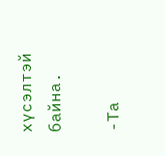хүсэлтэй байна.

-Та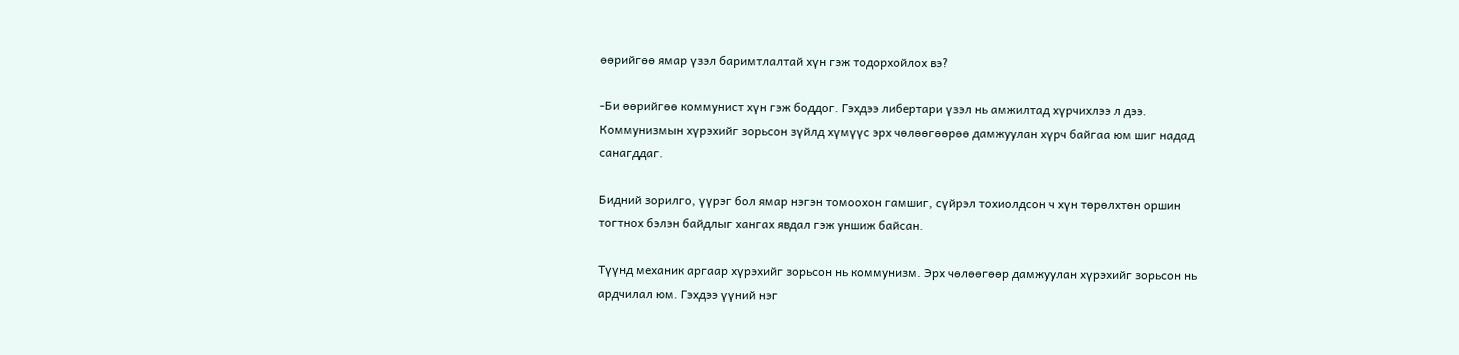өөрийгөө ямар үзэл баримтлалтай хүн гэж тодорхойлох вэ?

-Би өөрийгөө коммунист хүн гэж боддог. Гэхдээ либертари үзэл нь амжилтад хүрчихлээ л дээ. Коммунизмын хүрэхийг зорьсон зүйлд хүмүүс эрх чөлөөгөөрөө дамжуулан хүрч байгаа юм шиг надад санагддаг.

Бидний зорилго, үүрэг бол ямар нэгэн томоохон гамшиг, сүйрэл тохиолдсон ч хүн төрөлхтөн оршин тогтнох бэлэн байдлыг хангах явдал гэж уншиж байсан.

Түүнд механик аргаар хүрэхийг зорьсон нь коммунизм. Эрх чөлөөгөөр дамжуулан хүрэхийг зорьсон нь ардчилал юм. Гэхдээ үүний нэг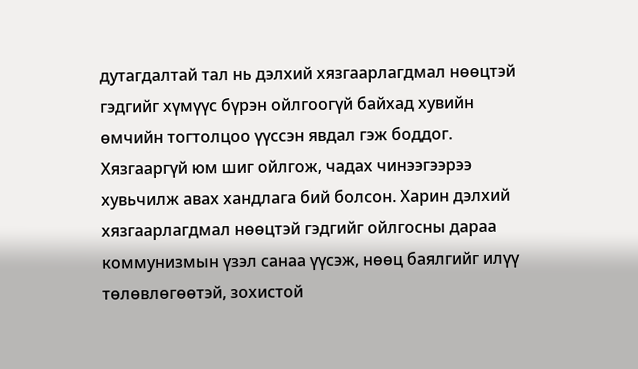дутагдалтай тал нь дэлхий хязгаарлагдмал нөөцтэй гэдгийг хүмүүс бүрэн ойлгоогүй байхад хувийн өмчийн тогтолцоо үүссэн явдал гэж боддог. Хязгааргүй юм шиг ойлгож, чадах чинээгээрээ хувьчилж авах хандлага бий болсон. Харин дэлхий хязгаарлагдмал нөөцтэй гэдгийг ойлгосны дараа коммунизмын үзэл санаа үүсэж, нөөц баялгийг илүү төлөвлөгөөтэй, зохистой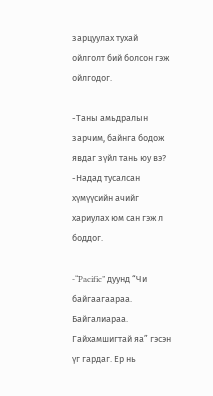зарцуулах тухай ойлголт бий болсон гэж ойлгодог.

-Таны амьдралын зарчим, байнга бодож явдаг зүйл тань юу вэ?
-Надад тусалсан хүмүүсийн ачийг хариулах юм сан гэж л боддог.

-“Pacific” дуунд “Чи байгаагаараа. Байгалиараа. Гайхамшигтай яа” гэсэн үг гардаг. Ер нь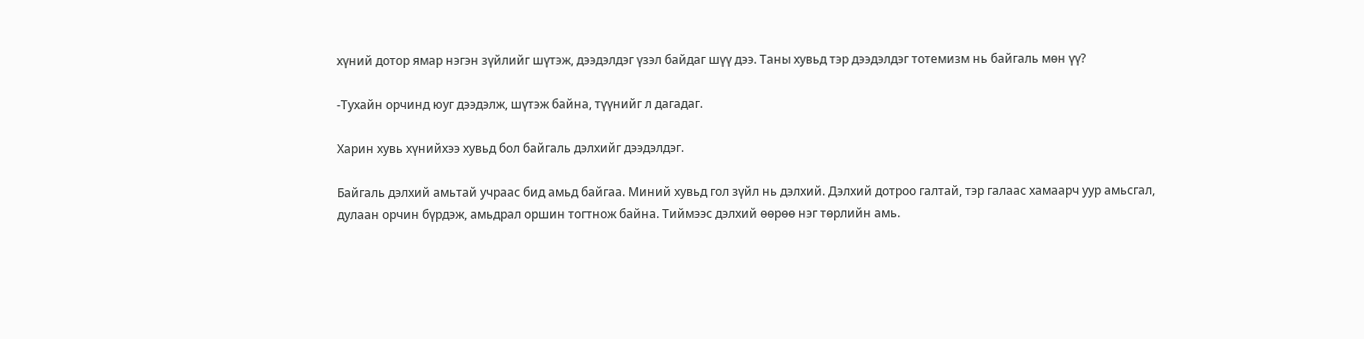хүний дотор ямар нэгэн зүйлийг шүтэж, дээдэлдэг үзэл байдаг шүү дээ. Таны хувьд тэр дээдэлдэг тотемизм нь байгаль мөн үү?

-Тухайн орчинд юуг дээдэлж, шүтэж байна, түүнийг л дагадаг.

Харин хувь хүнийхээ хувьд бол байгаль дэлхийг дээдэлдэг.

Байгаль дэлхий амьтай учраас бид амьд байгаа. Миний хувьд гол зүйл нь дэлхий. Дэлхий дотроо галтай, тэр галаас хамаарч уур амьсгал, дулаан орчин бүрдэж, амьдрал оршин тогтнож байна. Тиймээс дэлхий өөрөө нэг төрлийн амь.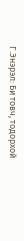Г.Энэрэл: Би товч, тодорхой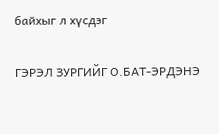байхыг л хүсдэг

ГЭРЭЛ ЗУРГИЙГ О.БАТ-ЭРДЭНЭ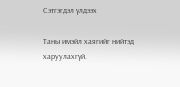Сэтгэгдэл үлдээх

Таны имэйл хаягийг нийтэд харуулахгүй.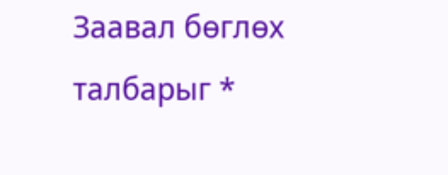Заавал бөглөх талбарыг *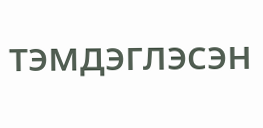тэмдэглэсэн